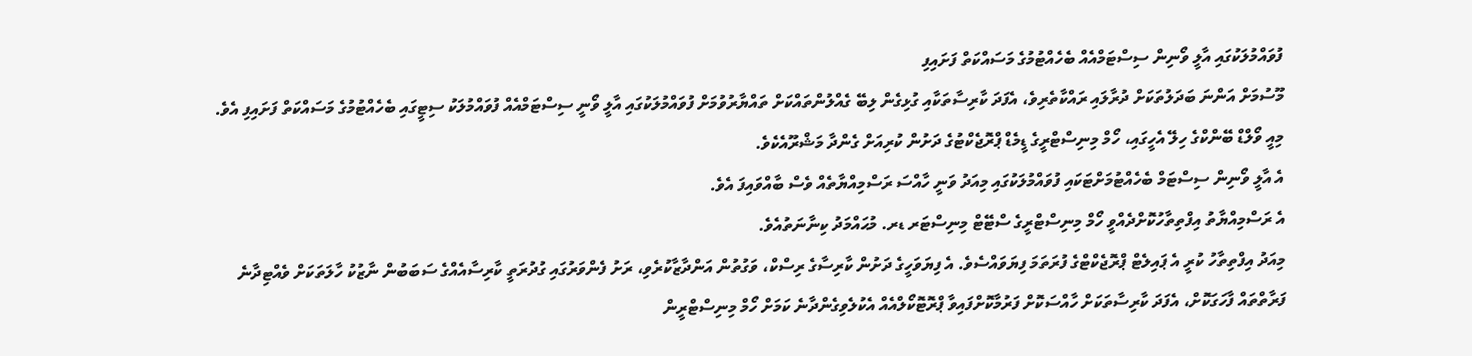ފުވައްމުލަކުގައި އާލީ ވޯނިން ސިސްޓަމްއެއް ބެހެއްޓުމުގެ މަސައްކަތް ފަށައިފި
މޫސުމަށް އަންނަ ބަދަލުތަކަށް ދުރާލައި ރައްކާތެރިވެ، އެފަދަ ކާރިސާތަކާއި ގުޅިގެން ލިބޭ ގެއްލުންތައްކަށް ތައްޔާރުވުމަށް ފުވައްމުލަކުގައި އާލީ ވޯނީ ސިސްޓަމްއެއް ފުވައްމުލަކު ސިޓީގައި ބެހެއްޓުމުގެ މަސައްކަތް ފަށައިފި އެވެ.
މިއީ ވޯލްޑް ބޭންކްގެ ހިލޭ އެހީގައި، ހޯމް މިނިސްޓްރީގެ ޑީމެޑް ޕްރޮޖެކްޓުގެ ދަށުން ކުރިއަށް ގެންދާ މަޝްރޫއެކެވެ.
އެ އާލީ ވޯނިން ސިސްޓަމް ބެހެއްޓުމަށްޓަކައި ފުވައްމުލަކުގައި މިއަދު ވަނީ ހާއްސަ ރަސްމިއްޔާތެއް ވެސް ބާއްވައިފަ އެވެ.
އެ ރަސްމިއްޔާތު އިފްތިތާހުކޮށްދެއްވީ ހޯމް މިނިސްޓްރީގެ ސްޓޭޓް މިނިސްޓަރ ޑރ. މުޙައްމަދު ކިނާނަތުއެވެ.
މިއަދު އިފްތިތާހު ކުރީ އެ ޕައިލެޓް ޕްރޮޖެކްޓްގެ ފުރަތަމަ ފިޔަވައްސެވެ. އެ ފިޔަވަހީގެ ދަށުން ކާރިސާގެ ރިސްކް، ވަގުތުން އަންދާޒާކުރެވި، ރަށު ފެންވަރުގައި ގުދުރަތީ ކާރިސާއެއްގެ ސަބަބުން ނާޒުކު ހާލަތަކަށް ވެއްޓިދާނެ ފަރާތްތައް ފާހަގަކޮށް، އެފަދަ ކާރިސާތަކަށް ހާއްސަކޮށް ފަރުމާކޮށްފައިވާ ޕްރޮޓޮކޯލްއެއް އެކުލެވިގެންދާނެ ކަމަށް ހޯމް މިނިސްޓްރީން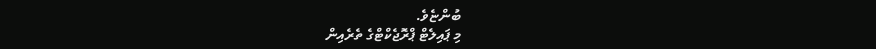ބުންޏެވެ.
މި ޕައިލެޓް ޕްރޮޖެކްޓްގެ ތެރެއިން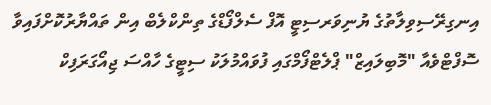އިނގިރޭސިވިލާތުގެ ޔުނިވަރސިޓީ އޮފް ސެލްފޯޑްގެ ތިންކްލެބް އިން ތައްޔާރުކޮށްފައިވާ ސޮފްޓްވެއާ "މޮބިލައިޒް" ޕްލެޓްފޯމްގައި ފުވައްމުލަކު ސިޓީގެ ހާއްސަ ޖިއޯގަރަފިކް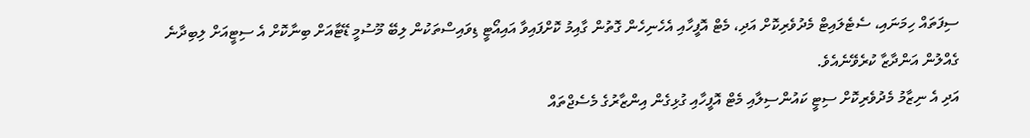ސިފަތައް ހިމަނައި، ސެޓެލައިޓް މެދުވެރިކޮށް އަދި، މެޓް އޮފީހާއި އެހެނިހެން ގޮތުން ގާއިމު ކޮށްފައިވާ އައިއޯޓީ ޑިވައިސްތަކުން ލިބޭ މޫސުމީ ޑޭޓާއަށް ބިނާކޮށް އެ ސިޓީއަށް ލިބިދާނެ ގެއްލުން އަންދާޒާ ކުރެވޭނެއެވެ.
އަދި އެ ނިޒާމު މެދުވެރިކޮށް ސިޓީ ކައުންސިލާއި މެޓް އޮފީހާއި ގުޅިގެން އިންޒާރުގެ މެސެޖްތައް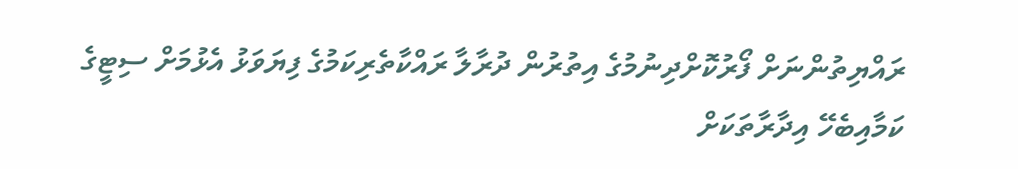ރައްޔިތުންނަށް ފޯރުކޮށްދިނުމުގެ އިތުރުން ދުރާލާ ރައްކާތެރިކަމުގެ ފިޔަވަޅު އެޅުމަށް ސިޓީގެ ކަމާއިބެހޭ އިދާރާތަކަށް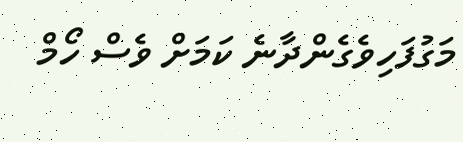މަގުފަހިވެގެންދާނެ ކަމަށް ވެސް ހޯމް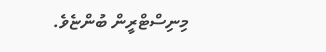މިނިސްޓްރީން ބުންޏެވެ.